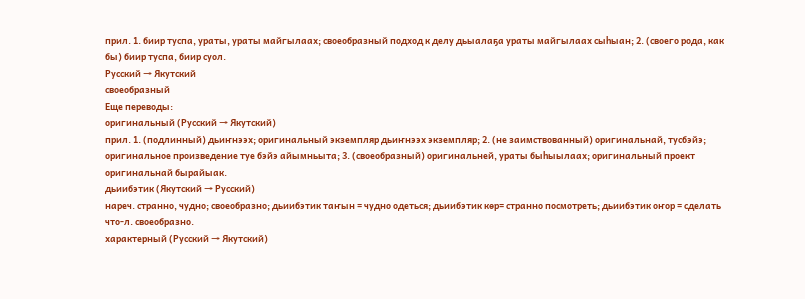прил. 1. биир туспа, ураты, ураты майгылаах; своеобразный подход к делу дьыалаҕа ураты майгылаах сыһыан; 2. (своего рода, как бы) биир туспа, биир суол.
Русский → Якутский
своеобразный
Еще переводы:
оригинальный (Русский → Якутский)
прил. 1. (подлинный) дьиҥнээх; оригинальный экземпляр дьиҥнээх экземпляр; 2. (не заимствованный) оригинальнай, тусбэйэ; оригинальное произведение туе бэйэ айымньыта; 3. (своеобразный) оригинальней, ураты быһыылаах; оригинальный проект оригинальнай бырайыак.
дьиибэтик (Якутский → Русский)
нареч. странно, чудно; своеобразно; дьиибэтик таҥын = чудно одеться; дьиибэтик көр= странно посмотреть; дьиибэтик оҥор = сделать что-л. своеобразно.
характерный (Русский → Якутский)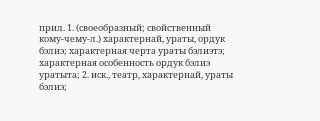прил. 1. (своеобразный; свойственный кому-чему-л.) характернай, ураты, ордук бэлиэ; характерная черта ураты бэлиэтэ; характерная особенность ордук бэлиэ уратыта; 2. иск., театр, характернай, ураты бэлиэ;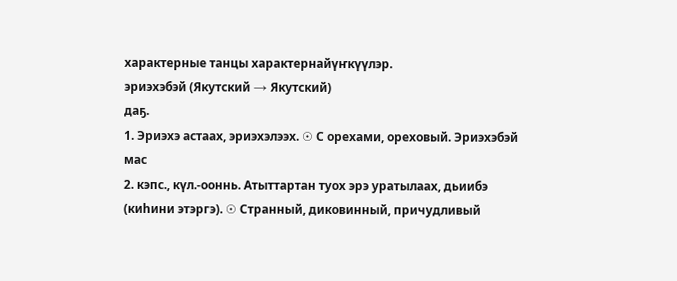характерные танцы характернайүҥкүүлэр.
эриэхэбэй (Якутский → Якутский)
даҕ.
1. Эриэхэ астаах, эриэхэлээх. ☉ С орехами, ореховый. Эриэхэбэй мас
2. кэпс., күл.-ооннь. Атыттартан туох эрэ уратылаах, дьиибэ (киһини этэргэ). ☉ Странный, диковинный, причудливый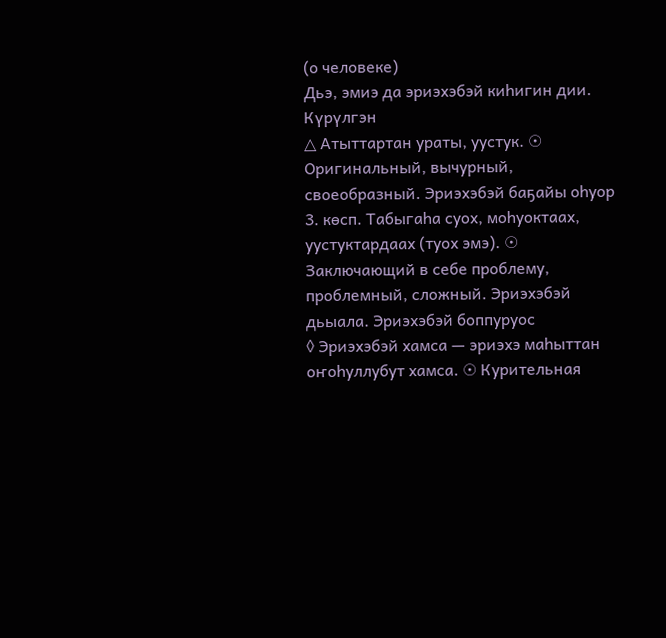(о человеке)
Дьэ, эмиэ да эриэхэбэй киһигин дии. Күрүлгэн
△ Атыттартан ураты, уустук. ☉ Оригинальный, вычурный, своеобразный. Эриэхэбэй баҕайы оһуор
3. көсп. Табыгаһа суох, моһуоктаах, уустуктардаах (туох эмэ). ☉ Заключающий в себе проблему, проблемный, сложный. Эриэхэбэй дьыала. Эриэхэбэй боппуруос
◊ Эриэхэбэй хамса — эриэхэ маһыттан оҥоһуллубут хамса. ☉ Курительная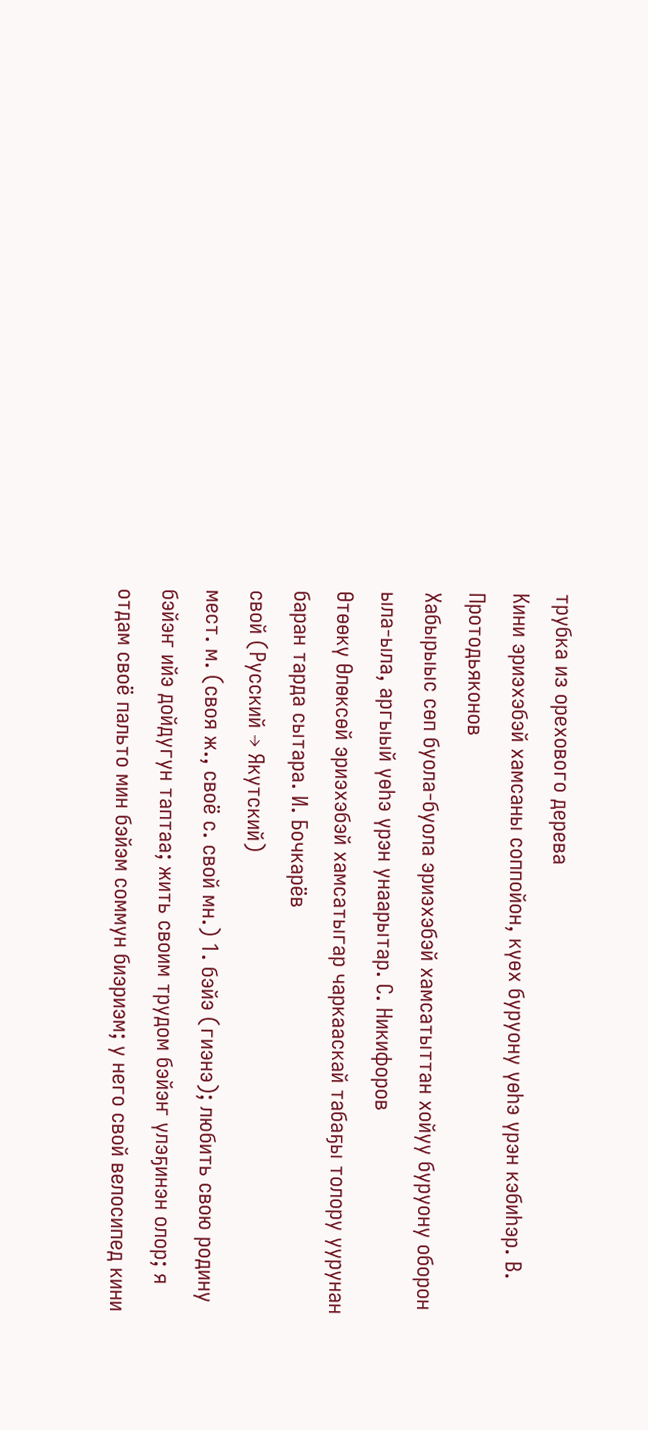трубка из орехового дерева
Кини эриэхэбэй хамсаны соппойон, күөх буруону үөһэ үрэн кэбиһэр. В. Протодьяконов
Хабырыыс сөп буола-буола эриэхэбэй хамсатыттан хойуу буруону оборон ыла-ыла, аргыый үөһэ үрэн унаарытар. С. Никифоров
Өтөөкү Өлөксөй эриэхэбэй хамсатыгар чаркааскай табаҕы толору уурунан баран тарда сытара. И. Бочкарёв
свой (Русский → Якутский)
мест. м. (своя ж., своё с. свой мн.) 1. бэйэ (гиэнэ); любить свою родину бэйэҥ ийэ дойдугун таптаа; жить своим трудом бэйэҥ үлэҕинэн олор; я отдам своё пальто мин бэйэм соммун биэриэм; у него свой велосипед кини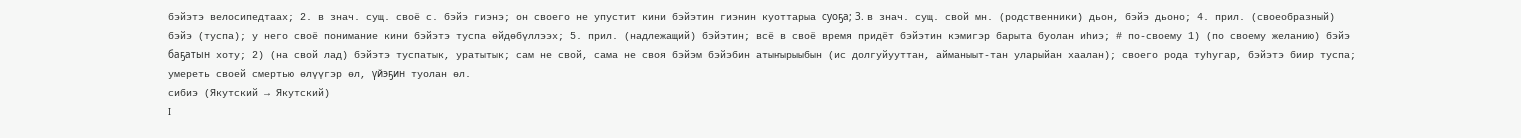бэйэтэ велосипедтаах; 2. в знач. сущ. своё с. бэйэ гиэнэ; он своего не упустит кини бэйэтин гиэнин куоттарыа суоҕа; 3. в знач. сущ. свой мн. (родственники) дьон, бэйэ дьоно; 4. прил. (своеобразный) бэйэ (туспа); у него своё понимание кини бэйэтэ туспа өйдөбүллээх; 5. прил. (надлежащий) бэйэтин; всё в своё время придёт бэйэтин кэмигэр барыта буолан иһиэ; # по-своему 1) (по своему желанию) бэйэ баҕатын хоту; 2) (на свой лад) бэйэтэ туспатык, уратытык; сам не свой, сама не своя бэйэм бэйэбин атыҥырыыбын (ис долгуйууттан, айманыыт-тан уларыйан хаалан); своего рода туһугар, бэйэтэ биир туспа; умереть своей смертью өлүүгэр өл, үйэҕин туолан өл.
сибиэ (Якутский → Якутский)
I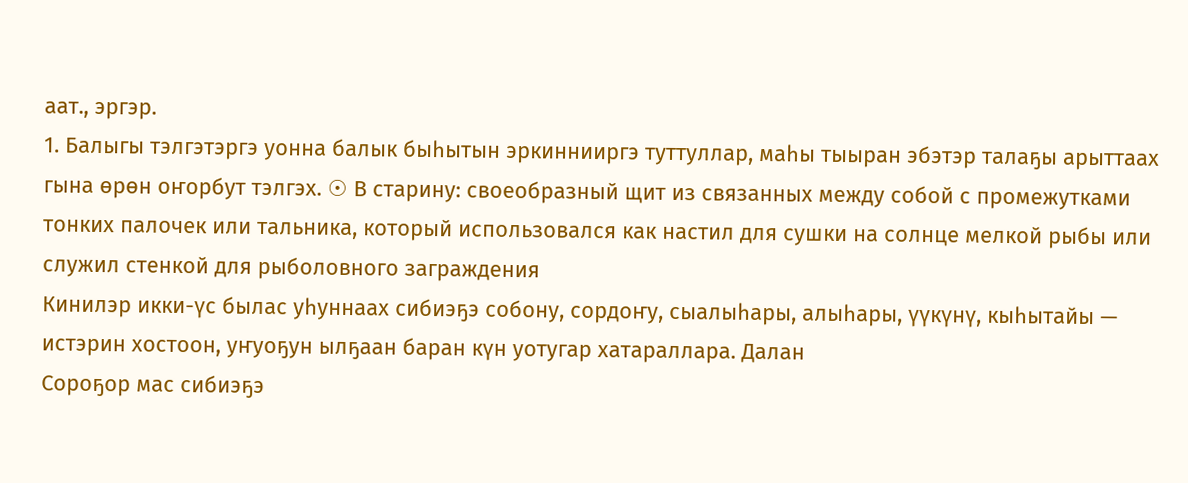аат., эргэр.
1. Балыгы тэлгэтэргэ уонна балык быһытын эркиннииргэ туттуллар, маһы тыыран эбэтэр талаҕы арыттаах гына өрөн оҥорбут тэлгэх. ☉ В старину: своеобразный щит из связанных между собой с промежутками тонких палочек или тальника, который использовался как настил для сушки на солнце мелкой рыбы или служил стенкой для рыболовного заграждения
Кинилэр икки-үс былас уһуннаах сибиэҕэ собону, сордоҥу, сыалыһары, алыһары, үүкүнү, кыһытайы — истэрин хостоон, уҥуоҕун ылҕаан баран күн уотугар хатараллара. Далан
Сороҕор мас сибиэҕэ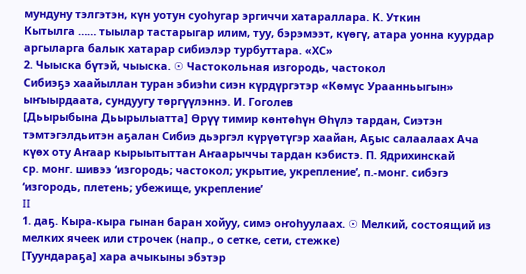мундуну тэлгэтэн, күн уотун суоһугар эргиччи хатараллара. К. Уткин
Кытылга …… тыылар тастарыгар илим, туу, бэрэмээт, күөгү, атара уонна куурдар аргыларга балык хатарар сибиэлэр турбуттара. «ХС»
2. Чыыска бүтэй, чыыска. ☉ Частокольная изгородь, частокол
Сибиэҕэ хаайыллан туран эбиэһи сиэн күрдүргэтэр «Көмүс Ураанньыгын» ыҥыырдаата, сундуугу төргүүлэннэ. И. Гоголев
[Дьырыбына Дьырылыатта] Өрүү тимир көнтөһүн Өһүлэ тардан, Сиэтэн тэмтэгэлдьитэн аҕалан Сибиэ дьэргэл күрүөтүгэр хаайан, Аҕыс салаалаах Ача күөх оту Аҥаар кырыытыттан Аҥаарыччы тардан кэбистэ. П. Ядрихинскай
ср. монг. шивээ ‘изгородь; частокол; укрытие, укрепление’, п.-монг. сибэгэ ‘изгородь, плетень; убежище, укрепление’
II
1. даҕ. Кыра-кыра гынан баран хойуу, симэ оҥоһуулаах. ☉ Мелкий, состоящий из мелких ячеек или строчек (напр., о сетке, сети, стежке)
[Туундараҕа] хара ачыкыны эбэтэр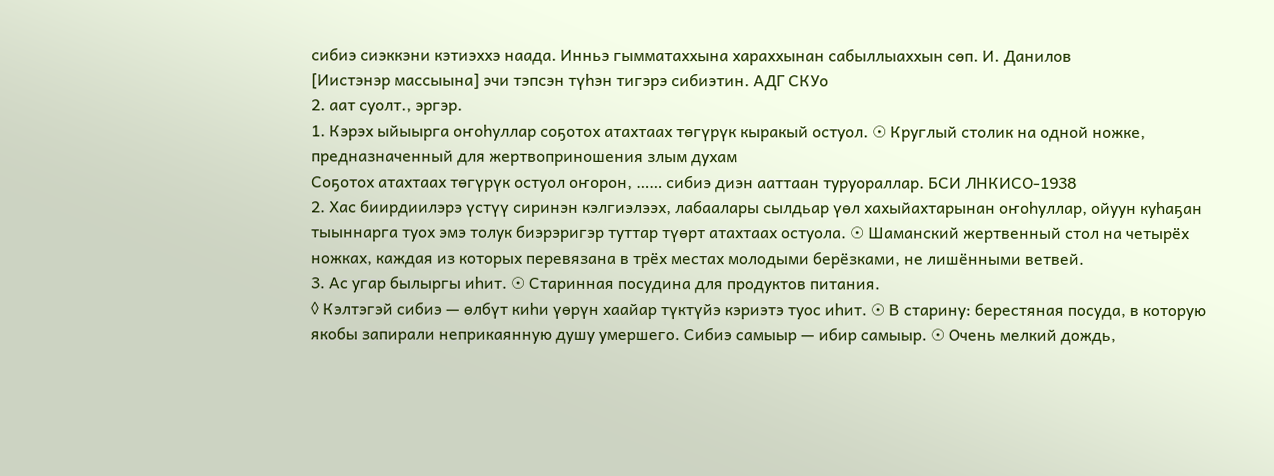сибиэ сиэккэни кэтиэххэ наада. Инньэ гымматаххына хараххынан сабыллыаххын сөп. И. Данилов
[Иистэнэр массыына] эчи тэпсэн түһэн тигэрэ сибиэтин. АДГ СКУо
2. аат суолт., эргэр.
1. Кэрэх ыйыырга оҥоһуллар соҕотох атахтаах төгүрүк кыракый остуол. ☉ Круглый столик на одной ножке, предназначенный для жертвоприношения злым духам
Соҕотох атахтаах төгүрүк остуол оҥорон, …… сибиэ диэн ааттаан туруораллар. БСИ ЛНКИСО-1938
2. Хас биирдиилэрэ үстүү сиринэн кэлгиэлээх, лабаалары сылдьар үөл хахыйахтарынан оҥоһуллар, ойуун куһаҕан тыыннарга туох эмэ толук биэрэригэр туттар түөрт атахтаах остуола. ☉ Шаманский жертвенный стол на четырёх ножках, каждая из которых перевязана в трёх местах молодыми берёзками, не лишёнными ветвей.
3. Ас угар былыргы иһит. ☉ Старинная посудина для продуктов питания.
◊ Кэлтэгэй сибиэ — өлбүт киһи үөрүн хаайар түктүйэ кэриэтэ туос иһит. ☉ В старину: берестяная посуда, в которую якобы запирали неприкаянную душу умершего. Сибиэ самыыр — ибир самыыр. ☉ Очень мелкий дождь,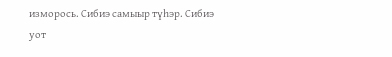изморось. Сибиэ самыыр түһэр. Сибиэ уот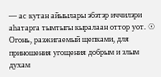— ас кутан айыылары эбэтэр иччилэри аһатарга тымтыгы кыралаан оттор уот. ☉ Огонь, разжигаемый щепками, для приношения угощения добрым и злым духам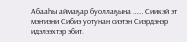Абааһы аймаҕар буоллаҕына …… Сиикэй эт мэҥиэни Сибиэ уотунан сиэтэн Сиэрдэнэр идэлээхтэр эбит.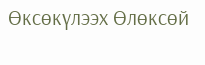Өксөкүлээх Өлөксөй